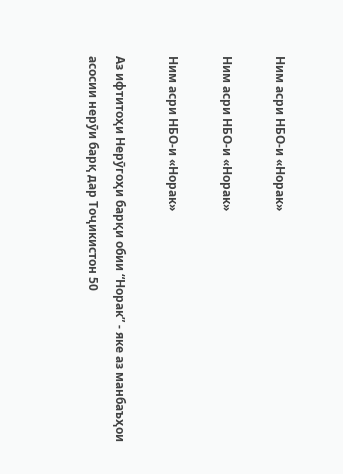Ним асри НБО-и «Норак»

Ним асри НБО-и «Норак»

Ним асри НБО-и «Норак»

Аз ифтитоҳи Нерӯгоҳи барқи обии “Норак” - яке аз манбаъҳои асосии нерӯи барқ дар Тоҷикистон 50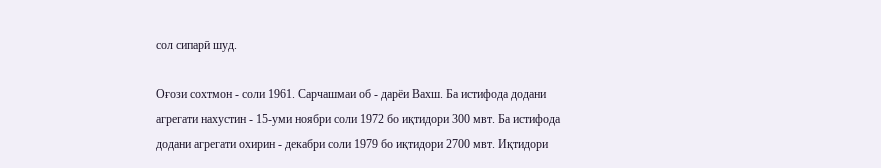сол сипарӣ шуд.

Оғози сохтмон - соли 1961. Сарчашмаи об - дарёи Вахш. Ба истифода додани агрегати нахустин - 15-уми ноябри соли 1972 бо иқтидори 300 мвт. Ба истифода додани агрегати охирин - декабри соли 1979 бо иқтидори 2700 мвт. Иқтидори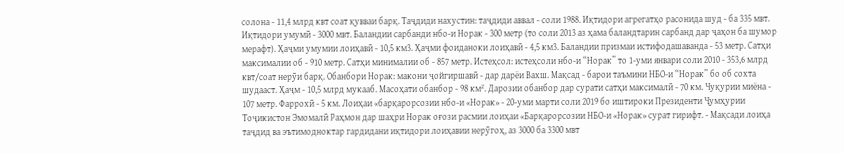солона - 11,4 млрд квт соат қувваи барқ. Таҷдиди нахустин: таҷдиди аввал - соли 1988. Иқтидори агрегатҳо расонида шуд - ба 335 мвт. Иқтидори умумӣ - 3000 мвт. Баландии сарбанди нбо-и Норак - 300 метр (то соли 2013 аз ҳама баландтарин сарбанд дар ҷаҳон ба шумор мерафт). Ҳаҷми умумии лоиҳавӣ - 10,5 км3. Ҳаҷми фоиданоки лоиҳавӣ - 4,5 км3. Баландии призмаи истифодашаванда - 53 метр. Сатҳи максималии об - 910 метр. Сатҳи минималии об - 857 метр. Истеҳсол: истеҳсоли нбо-и “Норак” то 1-уми январи соли 2010 - 353,6 млрд квт/соат нерӯи барқ. Обанбори Норак: макони ҷойгиршавӣ - дар дарёи Вахш. Мақсад - барои таъмини НБО-и “Норак” бо об сохта шудааст. Ҳаҷм - 10,5 млрд мукааб. Масоҳати обанбор - 98 км². Дарозии обанбор дар сурати сатҳи максималӣ - 70 км. Чуқурии миёна - 107 метр. Фаррохӣ - 5 км. Лоиҳаи «барқарорсозии нбо-и «Норак» - 20-уми марти соли 2019 бо иштироки Президенти Ҷумҳурии Тоҷикистон Эмомалӣ Раҳмон дар шаҳри Норак оғози расмии лоиҳаи «Барқарорсозии НБО-и «Норак» сурат гирифт. - Мақсади лоиҳа таҷдид ва эътимодноктар гардидани иқтидори лоиҳавии нерӯгоҳ, аз 3000 ба 3300 мвт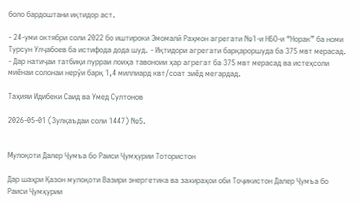боло бардоштани иқтидор аст.

- 24-уми октябри соли 2022 бо иштироки Эмомалӣ Раҳмон агрегати №1-и НБО-и “Норак” ба номи Турсун Улҷабоев ба истифода дода шуд. - Иқтидори агрегати барқароршуда ба 375 мвт мерасад. - Дар натиҷаи татбиқи пурраи лоиҳа тавоноии ҳар агрегат ба 375 мвт мерасад ва истеҳсоли миëнаи солонаи нерӯи барқ 1,4 миллиард квт/соат зиëд мегардад.

Таҳияи Идибеки Саид ва Умед Султонов

2026-05-01 (Зулқаъдаи соли 1447) №5.


Мулоқоти Далер Ҷумъа бо Раиси Ҷумҳурии Тотористон

Дар шаҳри Қазон мулоқоти Вазири энергетика ва захираҳои оби Тоҷикистон Далер Ҷумъа бо Раиси Ҷумҳурии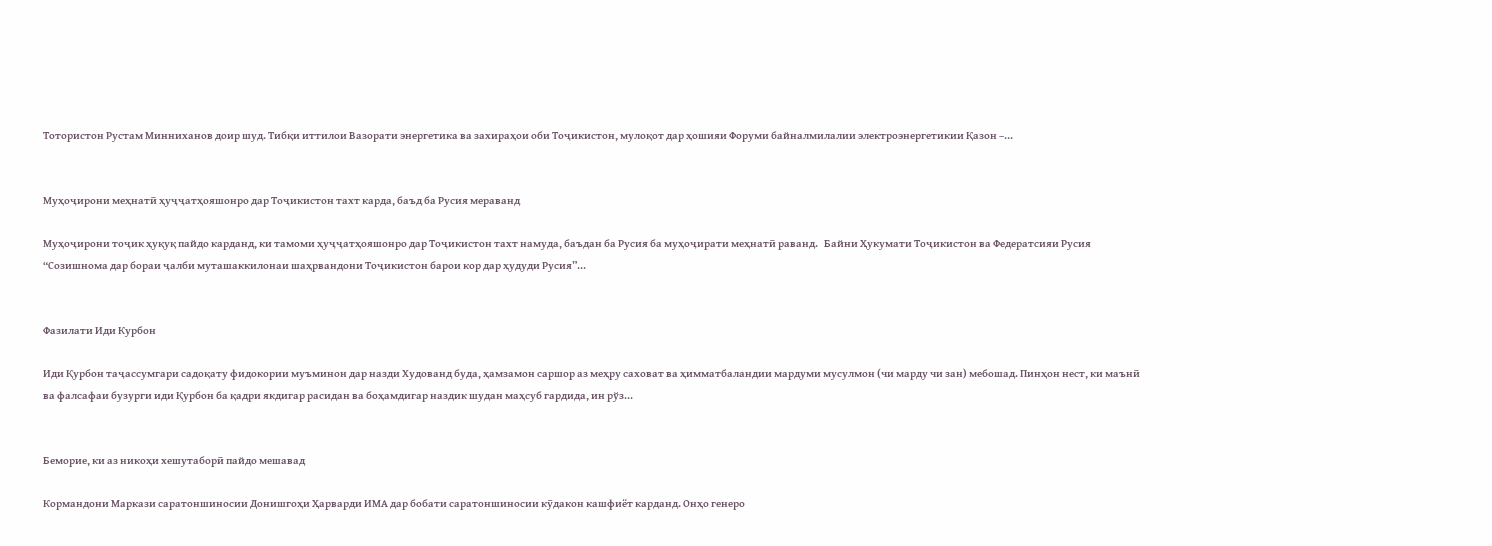Тотористон Рустам Минниханов доир шуд. Тибқи иттилои Вазорати энергетика ва захираҳои оби Тоҷикистон, мулоқот дар ҳошияи Форуми байналмилалии электроэнергетикии Қазон –...


Муҳоҷирони меҳнатӣ ҳуҷҷатҳояшонро дар Тоҷикистон тахт карда, баъд ба Русия мераванд

Муҳоҷирони тоҷик ҳуқуқ пайдо карданд, ки тамоми ҳуҷҷатҳояшонро дар Тоҷикистон тахт намуда, баъдан ба Русия ба муҳоҷирати меҳнатӣ раванд.   Байни Ҳукумати Тоҷикистон ва Федератсияи Русия “Созишнома дар бораи ҷалби муташаккилонаи шаҳрвандони Тоҷикистон барои кор дар ҳудуди Русия”...


Фазилати Иди Курбон

Иди Қурбон таҷассумгари садоқату фидокории муъминон дар назди Худованд буда, ҳамзамон саршор аз меҳру саховат ва ҳимматбаландии мардуми мусулмон (чи марду чи зан) мебошад. Пинҳон нест, ки маънӣ ва фалсафаи бузурги иди Қурбон ба қадри якдигар расидан ва боҳамдигар наздик шудан маҳсуб гардида, ин рўз...


Беморие, ки аз никоҳи хешутаборӣ пайдо мешавад

Кормандони Маркази саратоншиносии Донишгоҳи Ҳарварди ИМА дар бобати саратоншиносии кӯдакон кашфиёт карданд. Онҳо генеро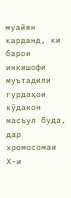муайян карданд, ки барои инкишофи муътадили гурдаҳои кӯдакон масъул буда, дар хромосомаи Х-и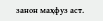занон маҳфуз аст.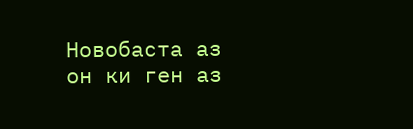Новобаста аз он ки ген аз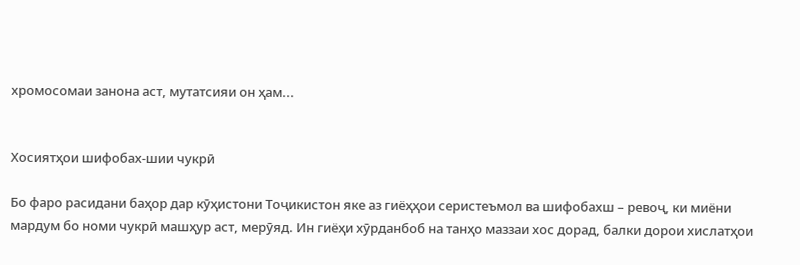хромосомаи занона аст, мутатсияи он ҳам...


Хосиятҳои шифобах-шии чукрӣ

Бо фаро расидани баҳор дар кӯҳистони Тоҷикистон яке аз гиёҳҳои серистеъмол ва шифобахш – ревоҷ, ки миёни мардум бо номи чукрӣ машҳур аст, мерӯяд. Ин гиёҳи хӯрданбоб на танҳо маззаи хос дорад, балки дорои хислатҳои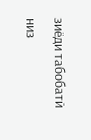зиёди табобатӣ низ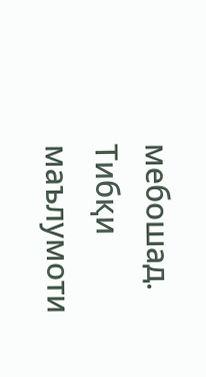мебошад.   Тибқи маълумоти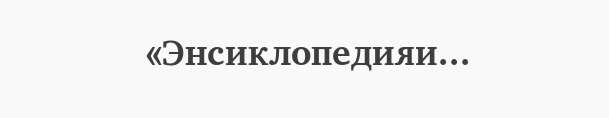«Энсиклопедияи...